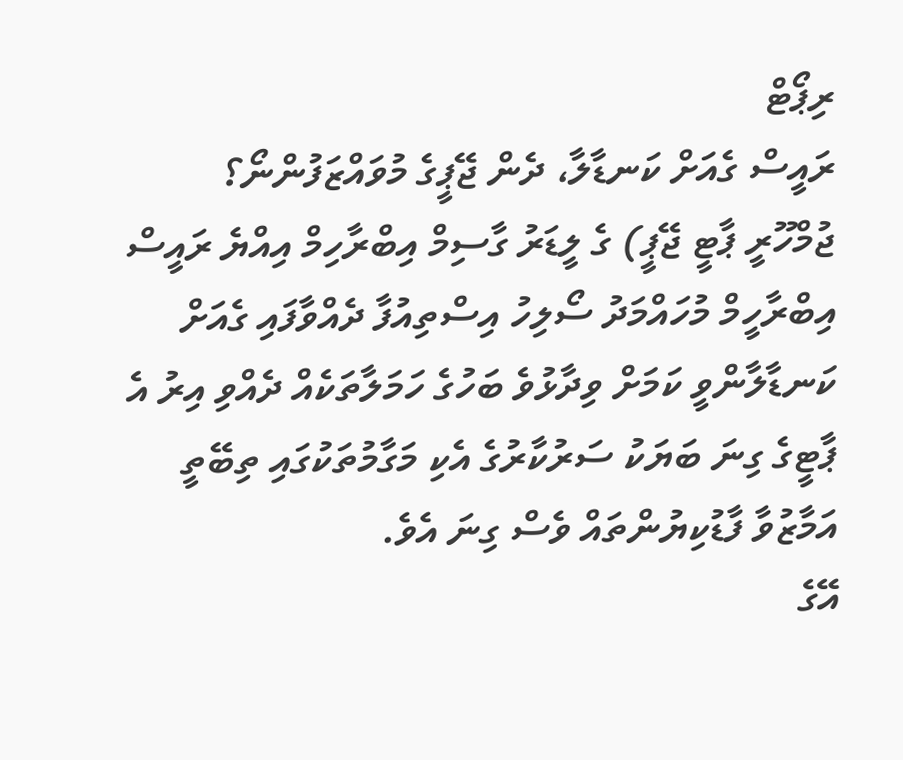ރިޕޯޓް
ރައީސް ގެއަށް ކަނޑާލާ، ދެން ޖޭޕީގެ މުވައްޒަފުންނޯ؟
ޖުމްހޫރީ ޕާޓީ ޖޭޕީ) ގެ ލީޑަރު ގާސިމް އިބްރާހިމް އިއްޔެ ރައީސް އިބްރާހީމް މުހައްމަދު ސޯލިހު އިސްތިއުފާ ދެއްވާފައި ގެއަށް ކަނޑާލާންވީ ކަމަށް ވިދާޅުވެ ބަހުގެ ހަމަލާތަކެއް ދެއްވި އިރު އެ ޕާޓީގެ ގިނަ ބަޔަކު ސަރުކާރުގެ އެކި މަގާމުތަކުގައި ތިބޭތީ އަމާޒުވާ ފާޑުކިޔުންތައް ވެސް ގިނަ އެވެ.
އޭގެ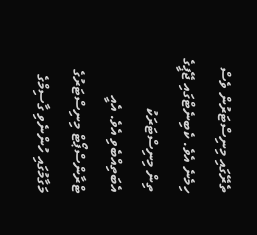ތެރޭގައި މިނިސްޓަރުން ވެސް ހިމެނެ އެވެ. ކެބިނެޓްގައި ޖޭޕީގެ ތިން މިނިސްޓަރަކު އެބަތިއްބެވި އެވެ. އެއީ ޓްރާންސްޕޯޓް މިނިސްޓަރުގެ މަގާމުގައި ހުންނެވި ގާސިމްގެ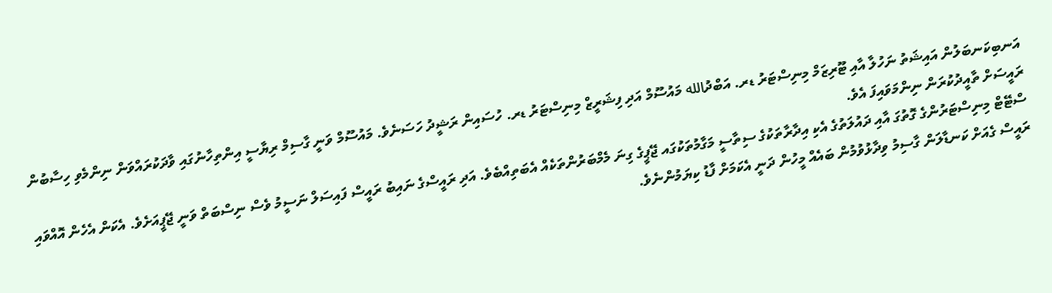އަނބިކަނބަލުން އައިޝަތު ނަހުލާ އާއި ޓޫރިޒަމް މިނިސްޓަރު ޑރ. އަބްދުالله މައުސޫމް އަދި ފިޝަރީޒް މިނިސްޓަރު ޑރ. ހުސައިން ރަޝީދު ހަސަނެވެ. މައުސޫމް ވަނީ ގާސިމް ރިޔާސީ އިންތިހާނުގައި ވާދަކުރައްވަން ނިންމެވި ހިސާބުން ރައީސަށް ތާއީދުކުރަން ނިންމަވައިފަ އެވެ.
ސްޓޭޓް މިނިސްޓަރުންގެ ގޮތުގަ އާއި ދައުލަތުގެ އެކި އިދާރާތަކުގެ ސިތާސީ މަގާމުތަކުގައ ޖޭޕީގެ ގިނަ މެމްބަރުންތަކެއް އެބަތިއްބެވެ. އަދި ރައީސްގެ ނައިބު ރައީސް ފައިސަލް ނަސީމު ވެސް ނިސްބަތް ވަނީ ޖޭޕީއަށެވެ. އެކަން އެހެން އޮއްވައި ރައީސް ގެއަށް ކަނޑާލަން ގާސިމު ވިދާޅުވުމުން ބައެއް މީހުން ދަނީ އެކަމަށް ފާޑު ކިޔަމުންނެވެ.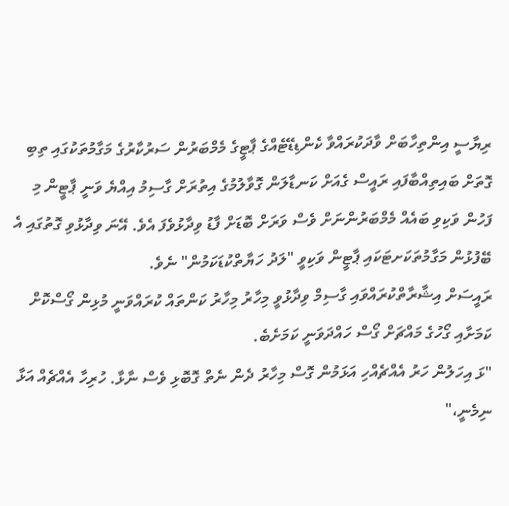ރިޔާސީ އިންތިހާބަށް ވާދަކުރައްވާ ކެންޑިޑޭޓެއްގެ ޕާޓީގެ މެމްބަރުން ސަރުކާރުގެ މަގާމުތަކުގައި ތިބި ގޮތަށް ބައިތިއްބާފައި ރައީސް ގެއަށް ކަނޑާލަން ގޮވާލުމުގެ އިތުރަށް ގާސިމު އިއްޔެ ވަނީ ޕާޓީން މި ފަހުން ވަކިވި ބައެއް މެމްބަރުންނަށް ވެސް ވަރަށް ބޮޑަށް ފާޑު ވިދާޅުވެފަ އެވެ. އޭނަ ވިދާޅުވި ގޮތުގައި އެ ބޭފުޅުން މަގާމުތަކަށޓަކައި ޕާޓީން ވަކިވީ "ލަދު ހަޔާތްކުޑަކަމުން" ނެވެ.
ރައީސަށް އިޝާރާތްކުރައްވައި ގާސިމް ވިދާޅުވީ މިހާރު މިހާރު ކަންތައް ކުރައްވަނީ މުޅިން ގޯސްކޮށް ކަމަށާއި ގޯހުގެ މައްޗަށް ގޯސް ހައްދަވަނީ ކަމަށެބެ.
"ޅަ އިހަލުން ހަރު އެއްޗެއްހި އަޅަމުން ގޮސް މިހާރު ދެން ނެތް ގޮބޮޅި ވެސް ނާޅާ. ހުރިހާ އެއްޗެއް އަޅާ ނިމެނީ،"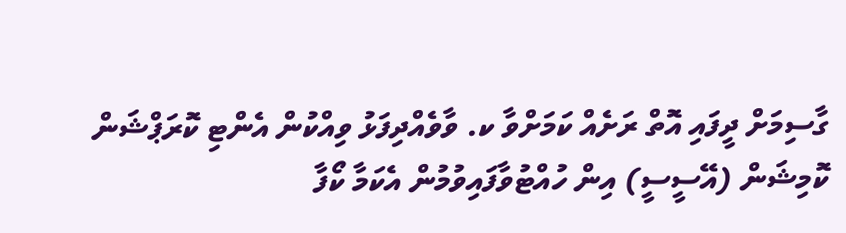ގާސިމަށް ދީފައި އޮތް ރަށެއް ކަމަށްވާ ކ. ވާވެއްދިފަޅު ވިއްކުން އެންޓި ކޮރަޕްޝަން ކޮމިޝަން (އޭސީސީ) އިން ހުއްޓުވާފައިވުމުން އެކަމާ ކޯފާ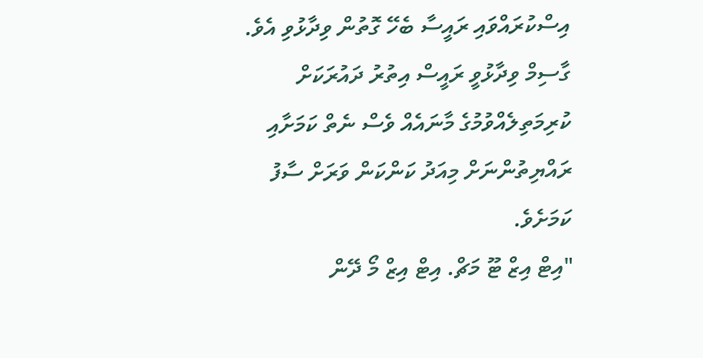އިސްކުރައްވައި ރައީސާ ބެހޭ ގޮތުން ވިދާޅުވި އެވެ.
ގާސިމް ވިދާޅުވީ ރައީސް އިތުރު ދައުރަކަށް ކުރިމަތިލެއްވުމުގެ މާނައެއް ވެސް ނެތް ކަމަށާއި ރައްޔިތުންނަށް މިއަދު ކަންކަން ވަރަށް ސާފު ކަމަށެވެ.
"އިޓް އިޒް ޓޫ މަޗް. އިޓް އިޒް މޯ ދޭން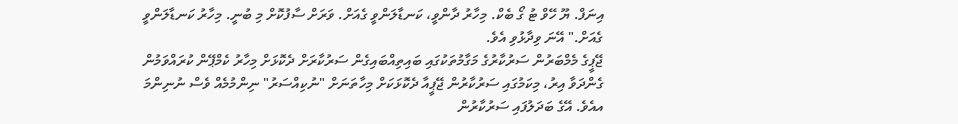އިނަފް. ޔޫ ހޭވް ޓު ގޯ ބެކް. މިހާރު ދާންވީ، ކަނޑާލަންވީ ގެއަށް. ވަރަށް ސާފުކޮށް މި ބުނީ. މިހާރު ކަނޑާލަންވީ ގެއަށް." އޭނަ ވިދާޅުވި އެވެ.
ޖޭޕީގެ މެމްބަރުން ސަރުކާރުގެ މަގާމުތަކުގައި ބައިތިއްބައިގެން ސަރުކާރަށް ދެކޮޅަށް މިހާރު ކެމްޕޭން ކުރައްވަމުން ގެންދަވާ އިރު، މިކަމުގައި ސަރުކާރުން ޖޭޕީއާ ދެކޮޅަކަށް މިހާތަނަށް "ނުކިއްސަރު" ނިންމުމެއް ވެސް ނުނިންމަ އއެވެ. އޭގެ ބަދަލުފައި ސަރުކާރުން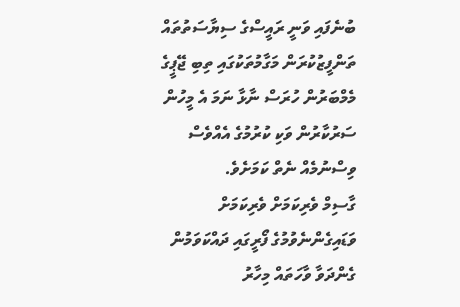ބުނެފައި ވަނީ ރައީސްގެ ސިޔާސަތުތައް ތަންފީޒުކުރަން މަގާމުތަކުގައި ތިބި ޖޭޕީގެ މެމްބަރުން ހުރަސް ނާޅާ ނަމަ އެ މީހުން ސަރުކާރުން ވަކި ކުރުމުގެ އެއްވެސް ވިސްނުމެއް ނެތް ކަމަށެވެ.
ގާސިމް ވެރިކަމަށް ވެރިކަމަށް ވަޑައިގެންނެވުމުގެ ފޯރީގައި ދައްކަވަމުން ގެންދަވާ ވާހަތައް މިހާރު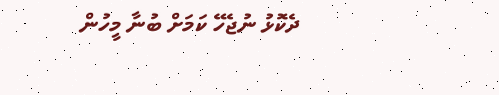ދެކޮޅު ނުޖެހޭ ކަމަށް ބުނާ މީހުން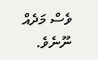ވެސް މަދެއް ނޫނެވެ.